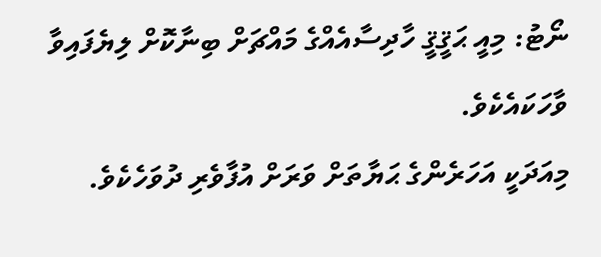ނޯޓު: މިއީ ޙަޤީޤީ ހާދިސާއެއްގެ މައްޗަށް ބިނާކޮށް ލިޔެފައިވާ ވާހަކައެކެވެ.
މިއަދަކީ އަހަރެންގެ ޙަޔާތަށް ވަރަށް އުފާވެރި ދުވަހެކެވެ.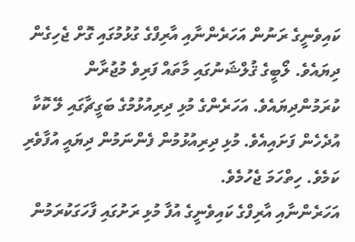ކައިވެނީގެ ރަނުން އަހަރެންނާއި އާރިފްގެ ގުޅުމުގައި ގޮށް ޖެހިގެން ދިޔައެވެ. ލޯބީގެ ޤުލްޝަނުގައި މާތައް ފަރިވެ މުޖުރާން ކުރަމުންދިޔައެވެ. އަހަރެންގެ މުޅި ދިރިއުޅުމުގެ ބަގީޗާގައި ލޭ ކޮކާ އުދެހެން ފަށައިއެވެ. މުޅި ދިރިއުޅުމުން ފެންނަމުން ދިޔައީ އުފާވެރި ކަމެވެ. ހިތްހަމަ ޖެހުމެވެ.
އަހަރެންނާއި އާރިފްގެ ކައިވެނީގެ އުފާ މުޅި ރަށުގައި ފާހަގަކުރަމުން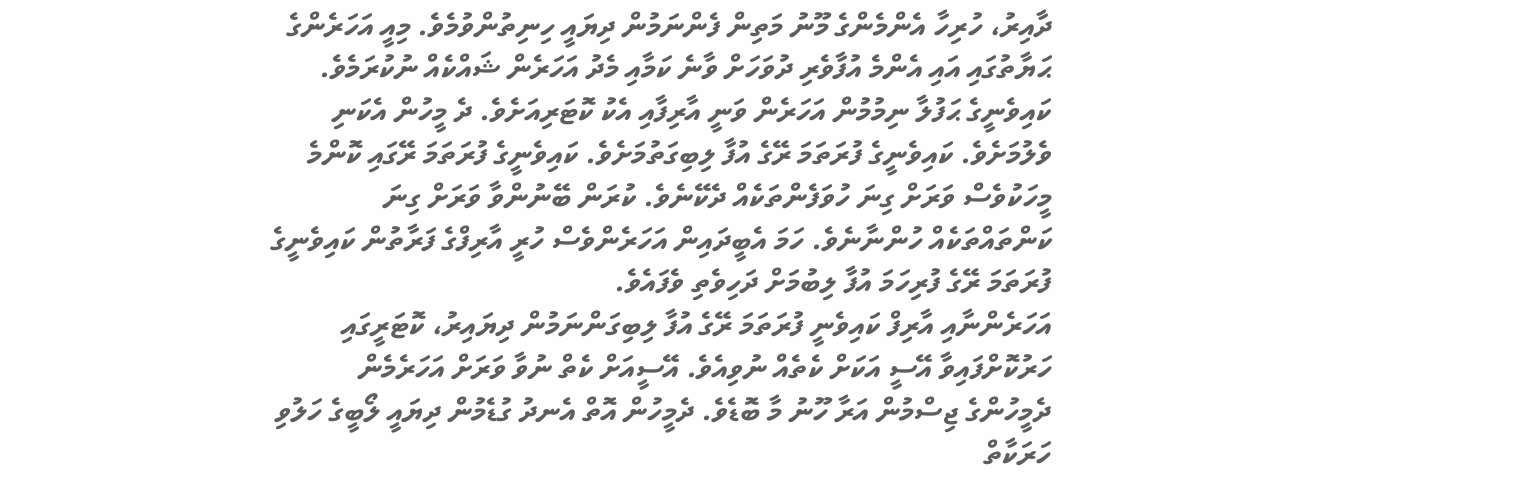ދާއިރު، ހުރިހާ އެންމެންގެ މޫނު މަތިން ފެންނަމުން ދިޔައީ ހިނިތުންވުމެވެ. މިއީ އަހަރެންގެ ޙަޔާތުގައި އައި އެންމެ އުފާވެރި ދުވަހަށް ވާނެ ކަމާއި މެދު އަހަރެން ޝައްކެއް ނުކުރަމެވެ.
ކައިވެނީގެ ޙަފުލާ ނިމުމުން އަހަރެން ވަނީ އާރިފާއި އެކު ކޮޓަރިއަށެވެ. ދެ މީހުން އެކަނި ވެލުމަށެވެ. ކައިވެނީގެ ފުރަތަމަ ރޭގެ އުފާ ލިބިގަތުމަށެވެ. ކައިވެނީގެ ފުރަތަމަ ރޭގައި ކޮންމެ މީހަކުވެސް ވަރަށް ގިނަ ހުވަފެންތަކެއް ދެކޭނެވެ. ކުރަން ބޭނުންވާ ވަރަށް ގިނަ ކަންތައްތަކެއް ހުންނާނެވެ. ހަމަ އެބީދައިން އަހަރެންވެސް ހުރީ އާރިފްގެ ފަރާތުން ކައިވެނީގެ ފުރަތަމަ ރޭގެ ފުރިހަމަ އުފާ ލިބުމަށް ދަހިވެތި ވެފައެވެ.
އަހަރެންނާއި އާރިފް ކައިވެނީ ފުރަތަމަ ރޭގެ އުފާ ލިބިގަންނަމުން ދިޔައިރު، ކޮޓަރީގައި ހަރުކޮށްފައިވާ އޭސީ އަކަށް ކެތެއް ނުވިއެވެ. އޭސީއަށް ކެތް ނުވާ ވަރަށް އަހަރެމެން ދެމީހުންގެ ޖިސްމުން އަރާ ހޫނު މާ ބޮޑެވެ. ދެމީހުން އޮތް އެނދު ގުޑެމުން ދިޔައީ ލޯބީގެ ހަލުވި ހަރަކާތް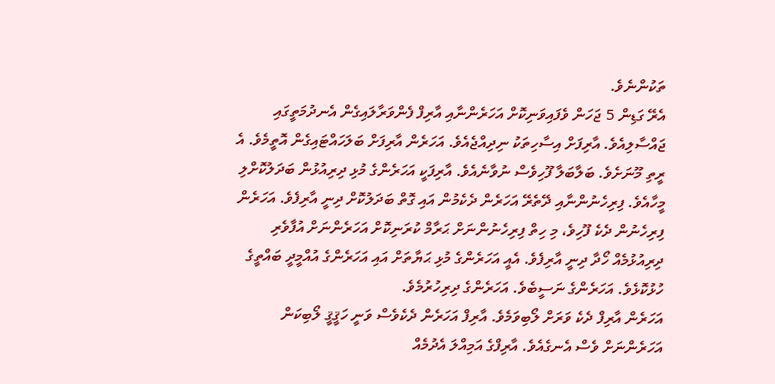ތަކުންނެވެ.
އެރޭ ގަޑިން 5 ޖަހަން ވެފައިވަނިކޮށް އަހަރެންނާއި އާރިފް ފެންވަރާލައިގެން އެނދުމަތީގައި ޖައްސާލިއެވެ. އާރިފަށް އިސާހިތަކު ނިދިއްޖެއެވެ. އަހަރެން އާރިފަށް ބަލަހައްޓައިގެން އޮތީމެވެ. އެ ރީތި މޫނަށެވެ. ބަލާބަލާ ފޫހިވެސް ނުވާނެއެވެ. އާރިފަކީ އަހަރެންގެ މުޅި ދިރިއުޅުން ބަދަލުކޮށްލި މީހާއެވެ. ފިރިހެނުންނާއި ދޭތެރޭ އަހަރެން ދެކެމުން އައި ގޮތް ބަދަލުކޮށް ދިނީ އާރިފެވެ. އަހަރެން ފިރިހެނުން ދެކެ ފޫހިވެ، މި ހިތް ފިރިހެނުންނަށް ޙަރާމް ކުރަނިކޮށް އަހަރެންނަށް އުފާވެރި ދިރިއުޅުމެއް ހޯދާ ދިނީ އާރިފެވެ. އެއީ އަހަރެންގެ މުޅި ޙަޔާތަށް އައި އަހަރެންގެ އުއްމީދީ ބައްތީގެ ހުޅުކޮޅެވެ. އަހަރެންގެ ނަސީބެވެ. އަހަރެންގެ ދިރިހުރުމެވެ.
އަހަރެން އާރިފް ދެކެ ވަރަށް ލޯބިވަމެވެ. އާރިފް އަހަރެން ދެކެވެސް ވަނީ ހަޤީޤީ ލޯބިކަން އަހަރެންނަށް ވެސް އެނގެއެވެ. އާރިފްގެ އަމިއްލަ އެދުމެއް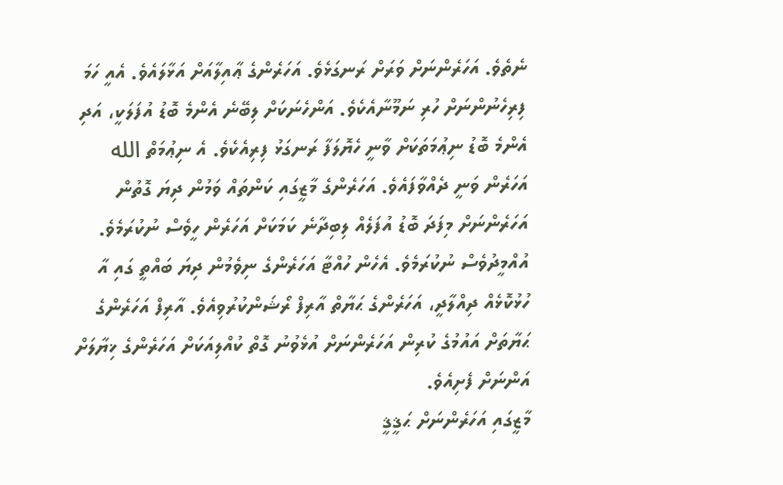ނެތެވެ. އަހަރެންނަށް ވަރަށް ރަނގަޅެވެ. އަހަރެންގެ ޢާއިލާއަށް އަޅާލައެވެ. އެއީ ހަމަ ފިރިހެނުންނަށް ހުރި ނަމޫނާއެކެވެ. އަންހެނަކަށް ލިބޭނެ އެންމެ ބޮޑު އުފަލަކީ، އަދި އެންމެ ބޮޑު ނިޢުމަތަކަށް ވާނީ ހެޔޮލަފާ ރަނގަޅު ފިރިއެކެވެ. އެ ނިޢުމަތް الله އަހަރެން ވަނީ ދެއްވާފައެވެ. އަހަރެންގެ މާޒީގައި ކަންތައް ވަމުން ދިޔަ ގޮތުން އަހަރެންނަށް މިފަދަ ބޮޑު އުފަލެއް ލިބިދާނެ ކަމަކަށް އަހަރެން ހީވެސް ނުކުރަމެވެ. އުއްމީދުވެސް ނުކުރަމެވެ. އެހެން ހުއްޓާ އަހަރެންގެ ނިވެމުން ދިޔަ ބައްތީ ގައި އާ ހުޅުކޮޅެއް ދިއްލާދީ، އަހަރެންގެ ޙަޔާތް އާރިފް ރޯޝަންކުރުވިއެވެ. އާރިފް އަހަރެންގެ ޙަޔާތަށް އައުމުގެ ކުރިން އަހަރެންނަށް އުޅެވުނު ގޮތް ކުއްލިއަކަށް އަހަރެންގެ ޚިޔާލަށް އަންނަށް ފެށިއެވެ.
މާޒީގައި އަހަރެންނަށް ޙަޤީޤީ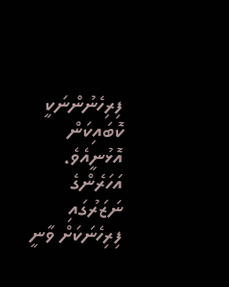ފިރިހެނުންނަކީ ކޮބައިކަން އޮޅުނީއެވެ. އަހަރެންގެ ނަޒަރުގައި ފިރިހެނަކަށް ވާނީ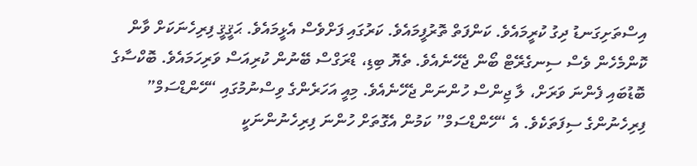އިސްތަށިގަނޑު ދިގު ކުރީމައެވެ. ކަންފަތް ތޮރުފީމައެވެ. ކަރުގައި ފަށްވެސް އެޅީމައެވެ. ޙަޤީޤީ ފިރިހެނަކަށް ވާން ކޮންމެހެން ވެސް ސިނގެރޭޓް ބޯން ޖެހޭނެއެވެ. ތެޔޮ ބިޑި، ޑްރަގްސް ބޭނުން ކުރިއަސް ވަރިހަމައެވެ. ބޮކްސާގެ ބޮޑުބައި ފެންނަ ވަރަށް، ލާ ޖިންސް ހުންނަން ޖެހޭނެއެވެ. މިއީ އަހަރެންގެ ވިސްނުމުގައި “ހޭންޑްސަމް” ފިރިހެނުންގެ ސިފަތަކެވެ. އެ “ހޭންޑްސަމް” ކަމުން އެގޮތަށް ހުންނަ ފިރިހެނުންނަކީ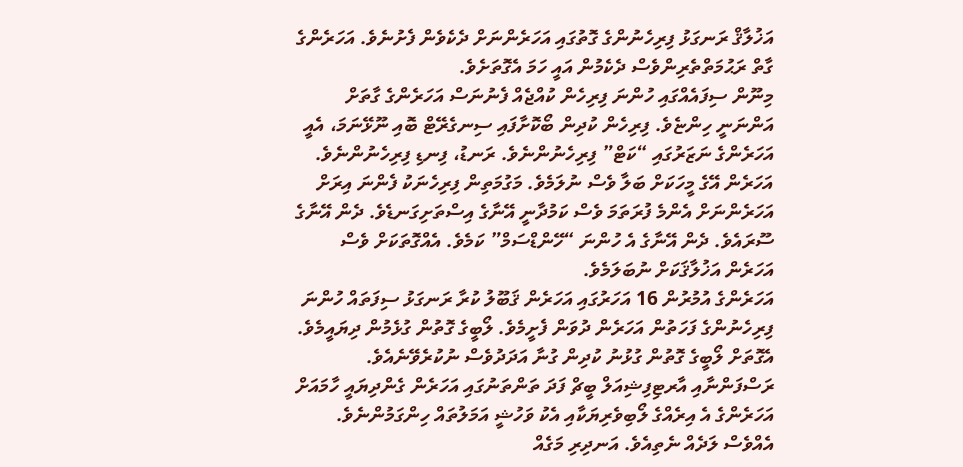އަޚުލާޤް ރަނގަޅު ފިރިހެނުންގެ ގޮތުގައި އަހަރެންނަށް ދެކެވެން ފެށުނެވެ. އަހަރެންގެ ގާތް ރަޙުމަތްތެރިންވެސް ދެކެމުން އައީ ހަމަ އެގޮތަށެވެ.
މިނޫން ސިފައެއްގައި ހުންނަ ފިރިހެން ކުއްޖެއް ފެނުނަސް އަހަރެންގެ ގާތަށް އަންނަނީ ހިންޏެވެ. ފިރިހެން ކުދިން ބޯކޮށާފައި ސިނގެރޭޓް ބޮއި ނޫޅޭނަމަ، އެއީ އަހަރެންގެ ނަޒަރުގައި “ކަޓް” ފިރިހެނުންނެވެ. ރަނޑު، ފިނޑި ފިރިހެނުންނެވެ. އަހަރެން އޭގެ މީހަކަށް ބަލާ ވެސް ނުލަމެވެ. މަގުމަތިން ފިރިހެނަކު ފެންނަ އިރަށް އަހަރެންނަށް އެންމެ ފުރަތަމަ ވެސް ކަމުދާނީ އޭނާގެ އިސްތަށިގަނޑެވެ. ދެން އޭނާގެ ސޫރައެވެ. ދެން އޭނާގެ އެ ހުންނަ “ހޭންޑްސަމް” ކަމެވެ. އެއްގޮތަކަށް ވެސް އަހަރެން އަޚުލާޤަކަށް ނުބަލަމެވެ.
އަހަރެންގެ އުމުރުން 16 އަހަރުގައި އަހަރެން ޤަބޫލު ކުރާ ރަނގަޅު ސިފަތައް ހުންނަ ފިރިހެނުންގެ ފަހަތުން އަހަރެން ދުވަން ފެށީމެވެ. ލޯބީގެ ގޮތުން ގުޅެމުން ދިޔައީމެވެ. އެގޮތަށް ލޯބީގެ ގޮތުން ގުޅުނު ކުދިން ގުނާ އަދަދުވެސް ނުކުރެވޭނެއެވެ. ރަސްފަންނާއި އާރޓިފިޝިއަލް ބީޗް ފަދަ ތަންތަނުގައި އަހަރެން ގެންދިޔައީ ހާމައަށް އަހަރެންގެ އެ އިރެއްގެ ލޯބިވެރިޔަކާއި އެކު ވަހުޝީ އަމަލުތައް ހިންގަމުންނެވެ. އެއްވެސް ލަދެއް ނެތިއެވެ. އަނދިރި މަގެއް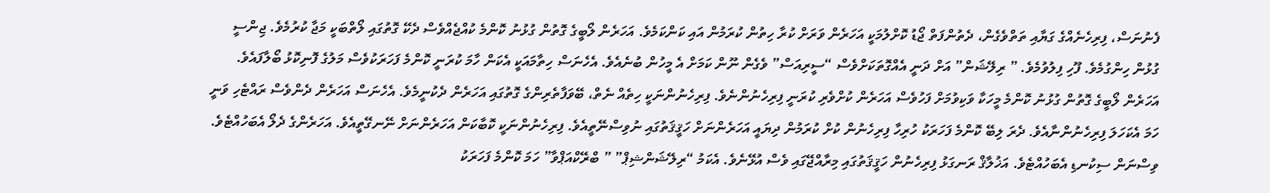ފެނުނަސް، ފިރިހެނެއްގެ ގަޔާއި ތަތްވެގެން، ދެތުންފަތް ޖޯޑު ކޮށްލުމަކީ އަހަރެން ވަރަށް ކުރާ ހިތުން ކުރަމުން އައި ކަންކަމެވެ. އަހަރެން ލޯބީގެ ގޮތުން ގުޅުނު ކޮންމެ ކުއްޖެއްވެސް ދެކޭ ގޮތުގައި ލޯތްބަކީ މަޖާ ކުރުމެވެ. ޖިންސީ ގުޅުން ހިންގުމެވެ. ފޫހި ފިލުވުމެވެ. ” ރިލޭޝަން” އަށް ދަނީ އެއްގޮތަކަށްވެސް “ސީރިއަސް” ވެގެން ނޫން ކަމަށް އެ މީހުން ބުނެއެވެ. އެހެނަސް ހިތާމައަކީ އެކަން ހާމަ ކުރަނީ ކޮންމެ ފަހަރަކުވެސް މަލުގެ ފޮނިކޮޅު ބޯލާފައެވެ.
އަހަރެން ލޯބީގެ ގޮތުން ގުޅުނު ކޮންމެ މީހަކާ ވަކިވުމަށް ފަހުވެސް އަހަރެން ކުށްވެރި ކުރަނީ ފިރިހެނުންނެވެ. ފިރިހެނުންނަކީ ހިތެއް ނެތް، ބޭވަފާތެރިންގެ ގޮތުގައި އަހަރެން ދެކުނީމެވެ. އެހެނަސް އަހަރެން ދެންވެސް ރައްޓެހި ވަނީ ހަމަ އެކަހަލަ ފިރިހެނުންނާއެވެ. ދެރަ ލިބޭ ކޮންމެ ފަހަރަކު ހުރިހާ ފިރިހެނުން ކުށް ކުރަމުން ދިޔައީ އަހަރެންނަށް ހަޤީޤަތުގައި ނުވިސްނޭތީއެވެ. ފިރިހެނުންނަކީ ކޮބާކަން އަހަރެންނަށް ނޭނގޭތީއެވެ. އަހަރެންގެ ދެލޯ އެބަހުއްޓެވެ. ވިސްނަން ސިކުނޑި އެބަހުއްޓެވެ. އަޚުލާޤް ރަނގަޅު ފިރިހެނުން ހަޤީޤަތުގައި މިރާއްޖޭގައި ވެސް އުޅޭނެވެ. އެކަމު “ރިލޭޝަންޝިޕް” ” ބްރޭކްއަޕްވާ” ހަމަ ކޮންމެ ފަހަރަކު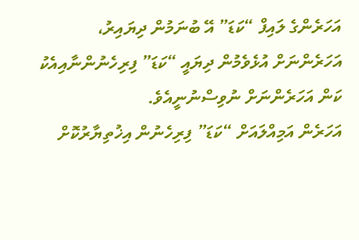އަހަރެންގެ ލައިފް “ކަޑަ” އޭ ބުނަމުން ދިޔައިރު، އަހަރެންނަށް އުޅެވެމުން ދިޔައީ “ކަޑަ” ފިރިހެނުންނާއިއެކު ކަން އަހަރެންނަށް ނުވިސްނުނީއެވެ.
އަހަރެން އަމިއްލައަށް “ކަޑަ” ފިރިހެނުން އިޚުތިޔާރުކޮށް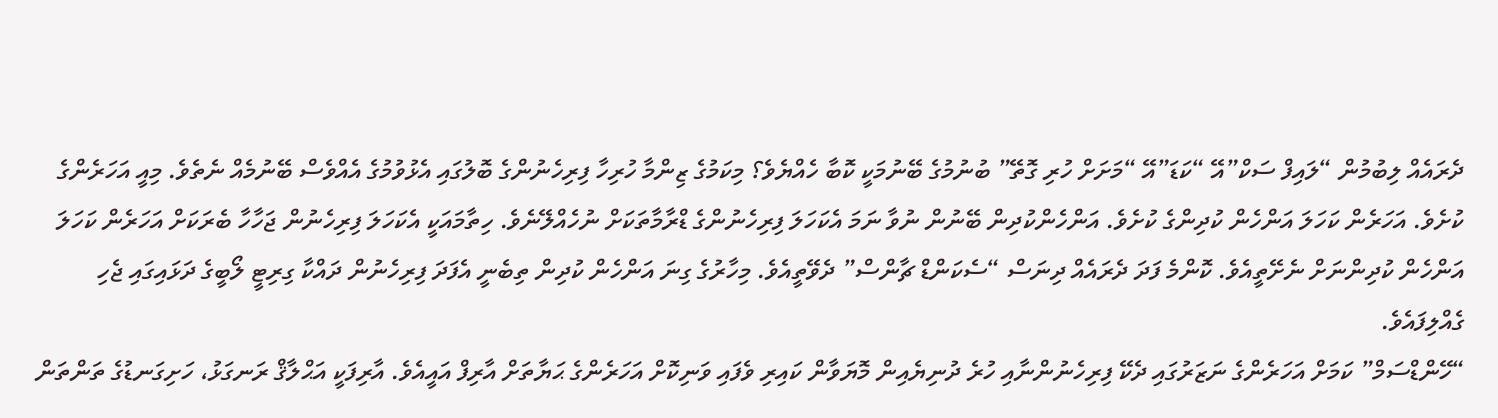ދެރައެއް ލިބުމުން “ލައިފް ސަކް”އޭ “ކަޑަ”އޭ “މަށަށް ހުރި ގޮތޭ” ބުނުމުގެ ބޭނުމަކީ ކޮބާ ހެއްޔެވެ؟ މިކަމުގެ ޒިންމާ ހުރިހާ ފިރިހެނުންގެ ބޮލުގައި އެޅުވުމުގެ އެއްވެސް ބޭނުމެއް ނެތެވެ. މިއީ އަހަރެންގެ ކުށެވެ. އަހަރެން ކަހަލަ އަންހެން ކުދިންގެ ކުށެވެ. އަންހެންކުދިން ބޭނުން ނުވާ ނަމަ އެކަހަލަ ފިރިހެނުންގެ ޑްރާމާތަކަށް ނުހެއްލޭނެވެ. ހިތާމައަކީ އެކަހަލަ ފިރިހެނުން ޖަހާހާ ބެރަކަށް އަހަރެން ކަހަލަ އަންހެން ކުދިންނަށް ނެށޭތީއެވެ. ކޮންމެ ފަދަ ދެރައެއް ދިނަސް “ސެކަންޑް ޗާންސް” ދެވޭތީއެވެ. މިހާރުގެ ގިނަ އަންހެން ކުދިން ތިބެނީ އެފަދަ ފިރިހެނުން ދައްކާ ގިރިޓީ ލޯބީގެ ދަޅައިގައި ޖެހި ގެއްލިފައެވެ.
“ހޭންޑްސަމް” ކަމަށް އަހަރެންގެ ނަޒަރުގައި ދެކޭ ފިރިހެނުންނާއި ހުރެ ދުނިޔެއިން މޮޔަވާން ކައިރި ވެފައި ވަނިކޮށް އަހަރެންގެ ޙަޔާތަށް އާރިފް އައީއެވެ. އާރިފަކީ އަޙްލާޤް ރަނގަޅު، ހަށިގަނޑުގެ ތަންތަން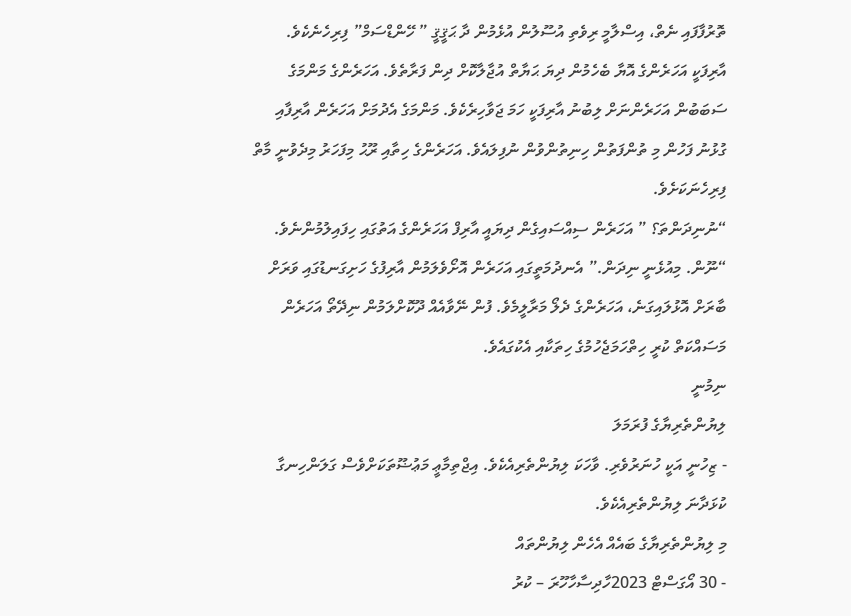ތޮރުފާފައި ނެތް، އިސްލާމީ ރިވެތި އުސޫލުން އުޅެމުން ދާ ޙަޤީޤީ ” ހޭންޑްސަމް” ފިރިހެނެކެވެ. އާރިފަކީ އަހަރެންގެ އޮޔާ ބެހެމުން ދިޔަ ޙަޔާތް އުޖާލާކޮށް ދިން ފަރާތެވެ. އަހަރެންގެ މަންމަގެ ސަބަބުން އަހަރެންނަށް ލިބުނު އާރިފަކީ ހަމަ ޖަވާހިރެކެވެ. މަންމަގެ އެދުމަށް އަހަރެން އާރިފާއި ގުޅުނު ފަހުން މި ތުންފަތުން ހިނިތުންވުން ނުފިލައެވެ. އަހަރެންގެ ހިތާއި ރޫޙު މިފަހަރު މިދެވުނީ މާތް ފިރިހެނަކަށެވެ.
“ނުނިދަންތަ؟ ” އަހަރެން ސިއްސައިގެން ދިޔައީ އާރިފް އަހަރެންގެ އަތުގައި ހިފައިލުމުންނެވެ.
“ނޫން. މިއުޅެނީ ނިދަން.” އެނދުމަތީގައި އަހަރެން އޮށޯވެލަމުން އާރިފުގެ ހަށިގަނޑުގައި ވަރަށް ބާރަށް އޮޅުލައިގަނެ، އަހަރެންގެ ދެލޯ މަރާލީމެވެ. ފުން ނޭވާއެއް ދޫކޮށްލަމުން ނިދޭތޯ އަހަރެން މަސައްކަތް ކުރީ ހިތްހަމަޖެހުމުގެ ހިތަކާއި އެކުގައެވެ.
ނިމުނީ
ލިޔުންތެރިޔާގެ ފުރަމަލަ
- ޒިހުނީ އަކީ ހުނަރުވެރި. ވާހަކަ ލިޔުންތެރިއެކެވެ. އިޖްތިމާޢީ މަޢުޟޫތަކަށްވެސް ގަލަންހިނގާ ކުޅަދާނަ ލިޔުންތެރިއެކެވެ.
މި ލިޔުންތެރިޔާގެ ބައެއް އެހެން ލިޔުންތައް
- 30 އޯގަސްޓް 2023ހާދިސާހާހޫރަ – ކުރު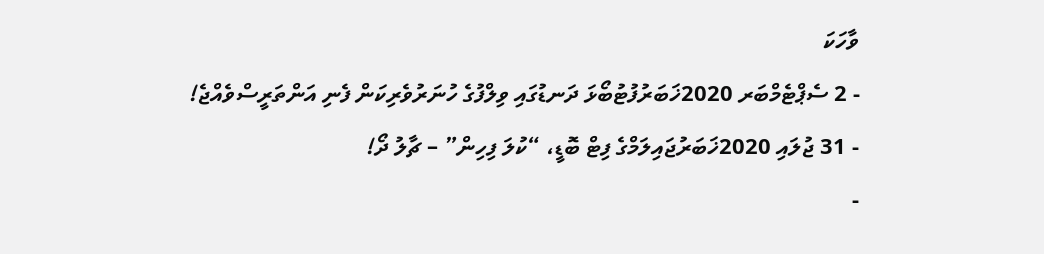ވާހަކަ
- 2 ސެޕްޓެމްބަރ 2020ޚަބަރުފުޓުބޯޅަ ދަނޑުގައި ވިލްފުގެ ހުނަރުވެރިކަން ފެނި އަންތަރީސްވެއްޖެ!
- 31 ޖުލައި 2020ޚަބަރުޖައިލަމްގެ ފިޓް ބޮޑީ، “ކުލަ ފިހިން” – ޗާލު ދޯ!
-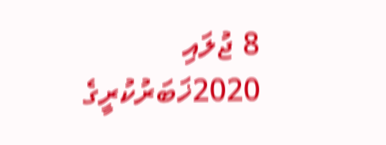8 ޖުލައި 2020ޚަބަރުކުރީގެ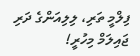ފިލްމީ ތަރި، ލިލިއަންގެ ދަރި ޖައިލަމް މިހުރީ!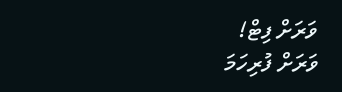ވަރަށް ފިޓް!
ވަރަށް ފުރިހަމަ